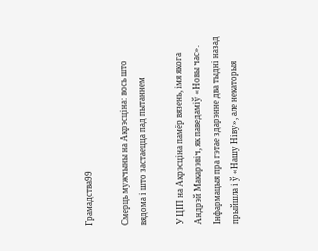Грамадства99

Смерць мужчыны на Акрэсціна: вось што вядома і што застаецца пад пытаннем

У ЦІП на Акрэсціна памёр вязень, імя якога Андрэй Макарэвіч, як паведаміў «Новы час». Інфармацыя пра гэтае здарэнне два тыдні назад прыйшла і ў «Нашу Ніву», але некаторыя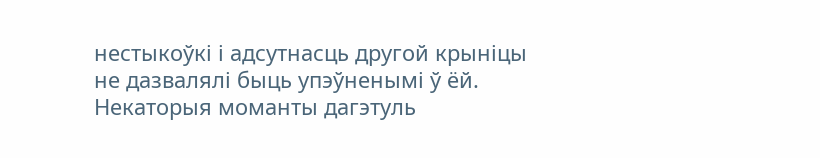нестыкоўкі і адсутнасць другой крыніцы не дазвалялі быць упэўненымі ў ёй. Некаторыя моманты дагэтуль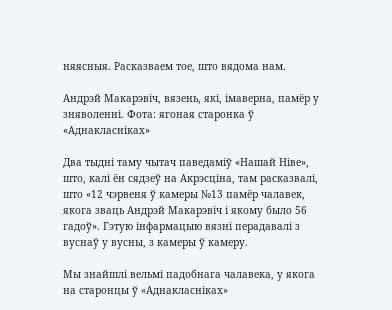няясныя. Расказваем тое, што вядома нам.

Андрэй Макарэвіч, вязень, які, імаверна, памёр у зняволенні. Фота: ягоная старонка ў «Аднакласніках»

Два тыдні таму чытач паведаміў «Нашай Ніве», што, калі ён сядзеў на Акрэсціна, там расказвалі, што «12 чэрвеня ў камеры №13 памёр чалавек, якога зваць Андрэй Макарэвіч і якому было 56 гадоў». Гэтую інфармацыю вязні перадавалі з вуснаў у вусны, з камеры ў камеру.

Мы знайшлі вельмі падобнага чалавека, у якога на старонцы ў «Аднакласніках»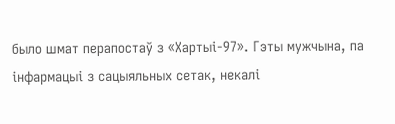было шмат перапостаў з «Хартыі-97». Гэты мужчына, па інфармацыі з сацыяльных сетак, некалі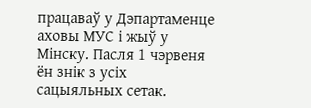працаваў у Дэпартаменце аховы МУС і жыў у Мінску. Пасля 1 чэрвеня ён знік з усіх сацыяльных сетак.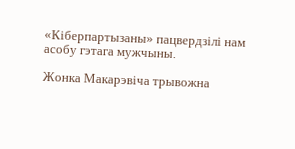«Кіберпартызаны» пацвердзілі нам асобу гэтага мужчыны.

Жонка Макарэвіча трывожна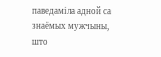паведаміла адной са знаёмых мужчыны, што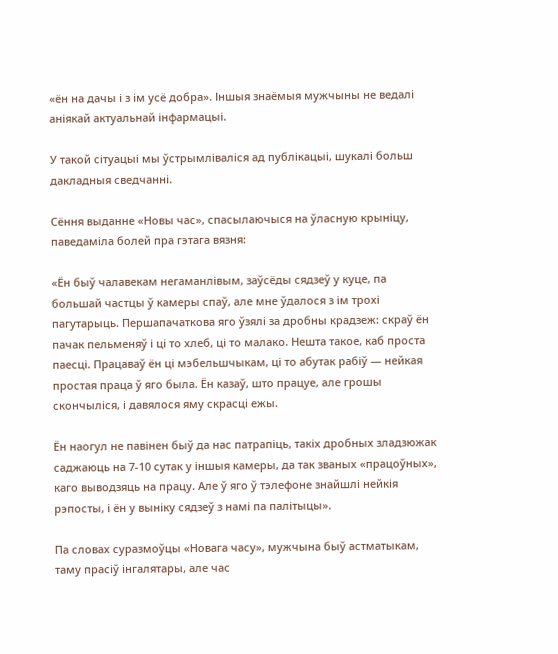«ён на дачы і з ім усё добра». Іншыя знаёмыя мужчыны не ведалі аніякай актуальнай інфармацыі.

У такой сітуацыі мы ўстрымліваліся ад публікацыі, шукалі больш дакладныя сведчанні.

Сёння выданне «Новы час», спасылаючыся на ўласную крыніцу, паведаміла болей пра гэтага вязня:

«Ён быў чалавекам негаманлівым, заўсёды сядзеў у куце, па большай частцы ў камеры спаў, але мне ўдалося з ім трохі пагутарыць. Першапачаткова яго ўзялі за дробны крадзеж: скраў ён пачак пельменяў і ці то хлеб, ці то малако. Нешта такое, каб проста паесці. Працаваў ён ці мэбельшчыкам, ці то абутак рабіў — нейкая простая праца ў яго была. Ён казаў, што працуе, але грошы скончыліся, і давялося яму скрасці ежы.

Ён наогул не павінен быў да нас патрапіць, такіх дробных зладзюжак саджаюць на 7-10 сутак у іншыя камеры, да так званых «працоўных», каго выводзяць на працу. Але ў яго ў тэлефоне знайшлі нейкія рэпосты, і ён у выніку сядзеў з намі па палітыцы».

Па словах суразмоўцы «Новага часу», мужчына быў астматыкам, таму прасіў інгалятары, але час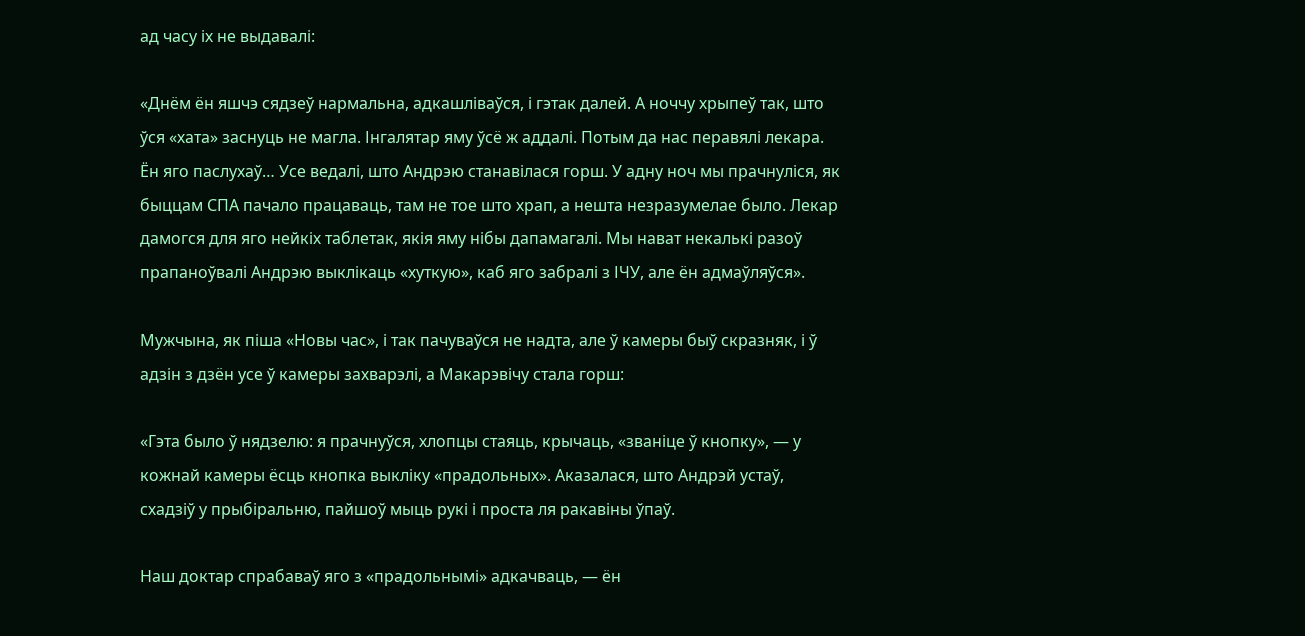ад часу іх не выдавалі:

«Днём ён яшчэ сядзеў нармальна, адкашліваўся, і гэтак далей. А ноччу хрыпеў так, што ўся «хата» заснуць не магла. Інгалятар яму ўсё ж аддалі. Потым да нас перавялі лекара. Ён яго паслухаў… Усе ведалі, што Андрэю станавілася горш. У адну ноч мы прачнуліся, як быццам СПА пачало працаваць, там не тое што храп, а нешта незразумелае было. Лекар дамогся для яго нейкіх таблетак, якія яму нібы дапамагалі. Мы нават некалькі разоў прапаноўвалі Андрэю выклікаць «хуткую», каб яго забралі з ІЧУ, але ён адмаўляўся».

Мужчына, як піша «Новы час», і так пачуваўся не надта, але ў камеры быў скразняк, і ў адзін з дзён усе ў камеры захварэлі, а Макарэвічу стала горш:

«Гэта было ў нядзелю: я прачнуўся, хлопцы стаяць, крычаць, «званіце ў кнопку», — у кожнай камеры ёсць кнопка выкліку «прадольных». Аказалася, што Андрэй устаў, схадзіў у прыбіральню, пайшоў мыць рукі і проста ля ракавіны ўпаў.

Наш доктар спрабаваў яго з «прадольнымі» адкачваць, — ён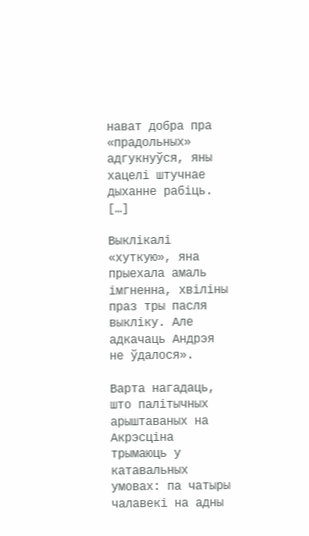нават добра пра «прадольных» адгукнуўся, яны хацелі штучнае дыханне рабіць. […]

Выклікалі «хуткую», яна прыехала амаль імгненна, хвіліны праз тры пасля выкліку. Але адкачаць Андрэя не ўдалося».

Варта нагадаць, што палітычных арыштаваных на Акрэсціна трымаюць у катавальных умовах: па чатыры чалавекі на адны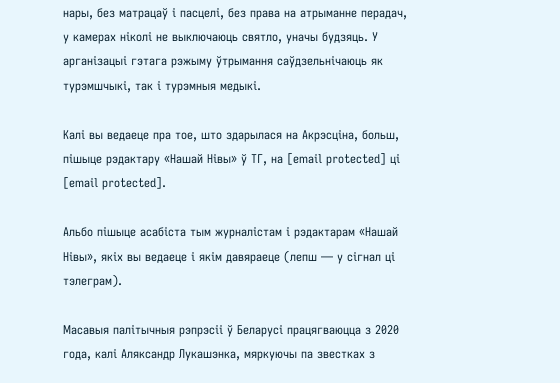нары, без матрацаў і пасцелі, без права на атрыманне перадач, у камерах ніколі не выключаюць святло, уначы будзяць. У арганізацыі гэтага рэжыму ўтрымання саўдзельнічаюць як турэмшчыкі, так і турэмныя медыкі.

Калі вы ведаеце пра тое, што здарылася на Акрэсціна, больш, пішыце рэдактару «Нашай Нівы» ў ТГ, на [email protected] ці [email protected].

Альбо пішыце асабіста тым журналістам і рэдактарам «Нашай Нівы», якіх вы ведаеце і якім давяраеце (лепш — у сігнал ці тэлеграм).

Масавыя палітычныя рэпрэсіі ў Беларусі працягваюцца з 2020 года, калі Аляксандр Лукашэнка, мяркуючы па звестках з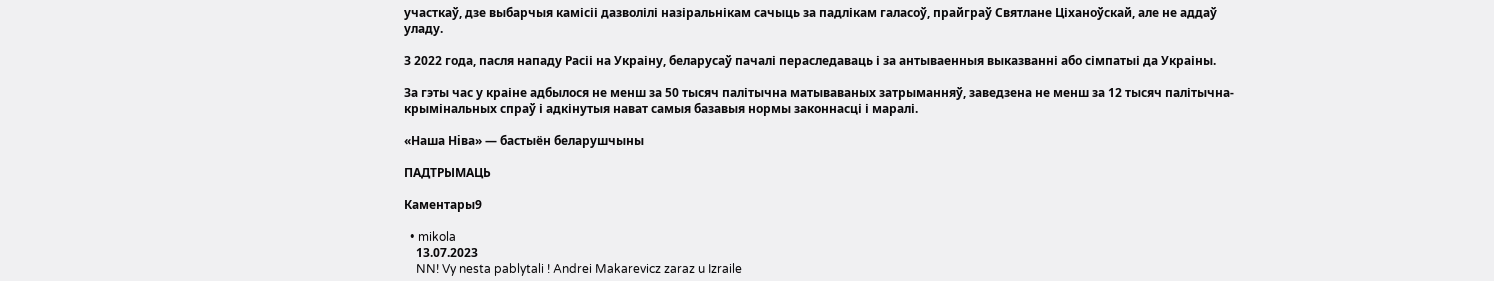участкаў, дзе выбарчыя камісіі дазволілі назіральнікам сачыць за падлікам галасоў, прайграў Святлане Ціханоўскай, але не аддаў уладу.

З 2022 года, пасля нападу Расіі на Украіну, беларусаў пачалі пераследаваць і за антываенныя выказванні або сімпатыі да Украіны.

За гэты час у краіне адбылося не менш за 50 тысяч палітычна матываваных затрыманняў, заведзена не менш за 12 тысяч палітычна-крымінальных спраў і адкінутыя нават самыя базавыя нормы законнасці і маралі.

«Наша Нiва» — бастыён беларушчыны

ПАДТРЫМАЦЬ

Каментары9

  • mikola
    13.07.2023
    NN! Vy nesta pablytali ! Andrei Makarevicz zaraz u Izraile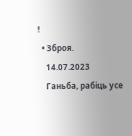!
  • Зброя.
    14.07.2023
    Ганьба, рабiць усе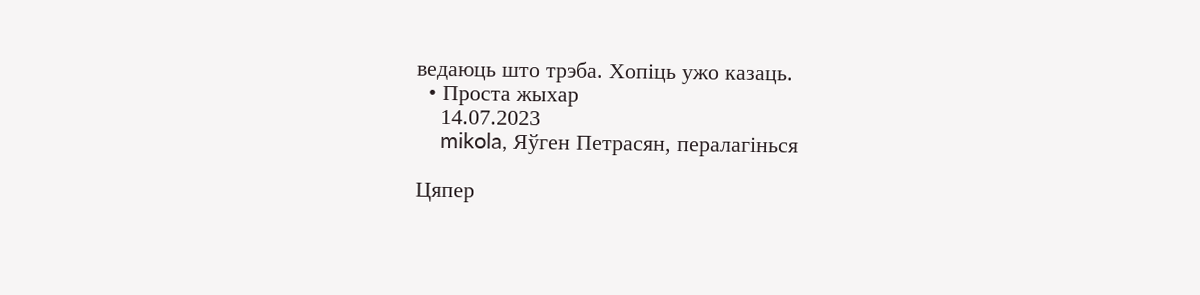ведаюць што трэба. Хопiць ужо казаць.
  • Проста жыхар
    14.07.2023
    mikola, Яўген Петрасян, пералагінься

Цяпер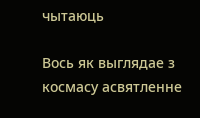чытаюць

Вось як выглядае з космасу асвятленне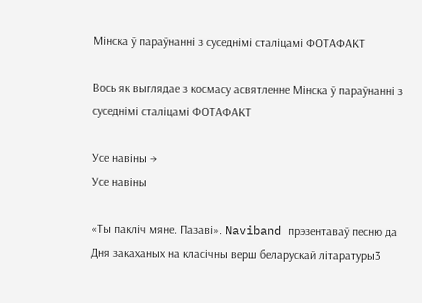Мінска ў параўнанні з суседнімі сталіцамі ФОТАФАКТ

Вось як выглядае з космасу асвятленне Мінска ў параўнанні з суседнімі сталіцамі ФОТАФАКТ

Усе навіны →
Усе навіны

«Ты пакліч мяне. Пазаві». Naviband прэзентаваў песню да Дня закаханых на класічны верш беларускай літаратуры3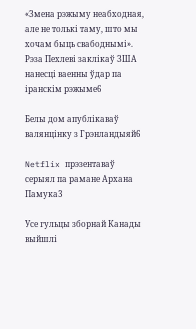«Змена рэжыму неабходная, але не толькі таму, што мы хочам быць свабоднымі». Рэза Пехлеві заклікаў ЗША нанесці ваенны ўдар па іранскім рэжыме6

Белы дом апублікаваў валянцінку з Грэнландыяй6

Netflix прэзентаваў серыял па рамане Архана Памука3

Усе гульцы зборнай Канады выйшлі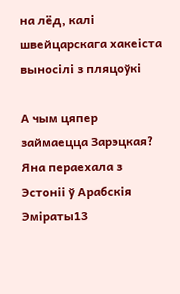на лёд, калі швейцарскага хакеіста выносілі з пляцоўкі

А чым цяпер займаецца Зарэцкая? Яна пераехала з Эстоніі ў Арабскія Эміраты13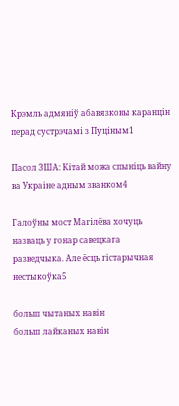Крэмль адмяніў абавязковы каранцін перад сустрэчамі з Пуціным1

Пасол ЗША: Кітай можа спыніць вайну ва Украіне адным званком4

Галоўны мост Магілёва хочуць назваць у гонар савецкага разведчыка. Але ёсць гістарычная нестыкоўка5

больш чытаных навін
больш лайканых навін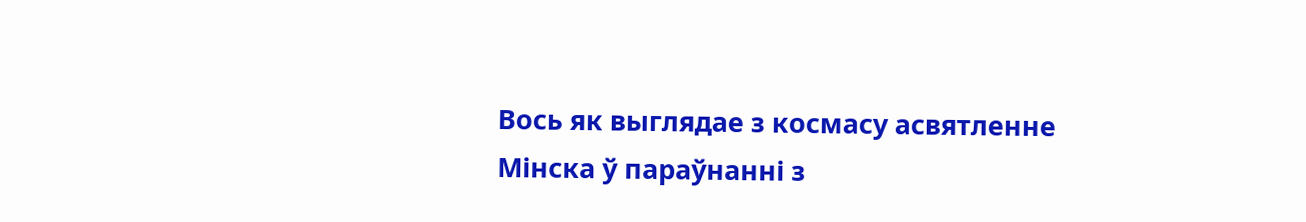Вось як выглядае з космасу асвятленне Мінска ў параўнанні з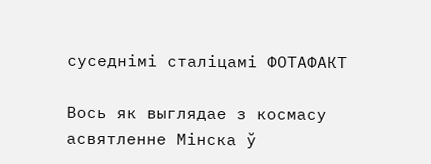суседнімі сталіцамі ФОТАФАКТ

Вось як выглядае з космасу асвятленне Мінска ў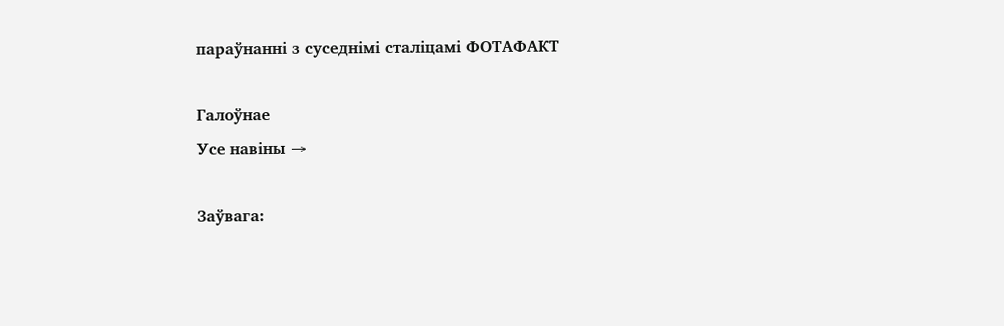параўнанні з суседнімі сталіцамі ФОТАФАКТ

Галоўнае
Усе навіны →

Заўвага: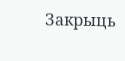Закрыць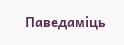Паведаміць